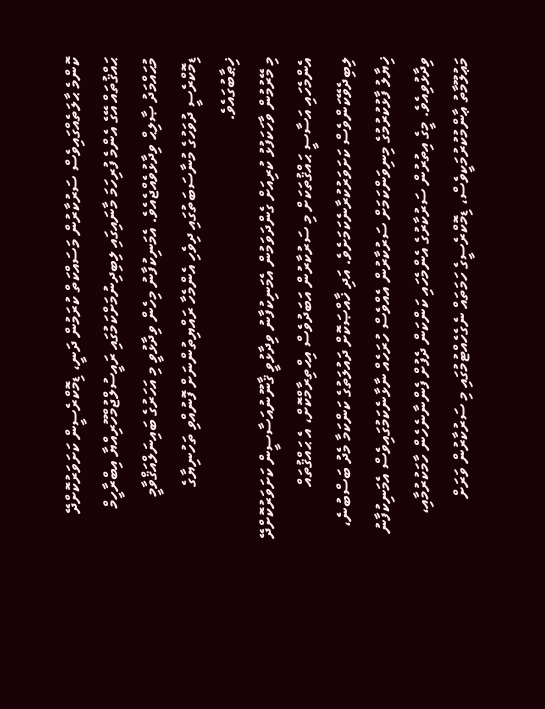ކޮންމެ ޙާލަތެއްގައިވެސް ސަރުކާރުން މަސައްކަތް ކުރަމުން ދަނީ، ޑިމޮކްރެސީން ކަށަވަރުކޮށްދޭ ޙައްޤުތައް އޭގެ އެންމެ ފުރިހަމަ މާނައިގައި ލިބިދިނުމަށްކަމުގައި ރައީސުލްޖުމްހޫރިއްޔާ އިބްރާހީމް މުޙައްމަދު ޞާލިޙް ވިދާޅުވެއްޖެއެވެ. އެމަނިކުފާނު މިހެން ވިދާޅުވީ މި އަހަރުގެ ބައިނަލްއަޤްވާމީ ޑިމޮކްރެސީ ދުވަހުގެ މުނާސަބަތުގައި ދިވެހި އެންމެހާ ރައްޔިތުންނަށް ފޮނުއްވި ތަހުނިޔާގެ ޚިޠާބުގައެވެ.
މި މޭރުމުން ވާހަކަފުޅު ކުރިއަށް ގެންދަވަމުން އެމަނިކުފާނު ވިދާޅުވީ ޤާނޫނުއަސާސީން ކަށަވަރުކޮށްދޭ އެންމެހައި އަސާސީ ޙައްޤުތަކަށް މި ސަރުކާރުން އަބަދުވެސް އިޙްތިރާމްކޮށް، އެ ޙައްޤުތައް ލިބިދެވޭކަންވެސް ކަށަވަރުކުރާނެކަމަށެވެ. އަދި ޚާއްޞަކޮށް ދައުލަތުގެ ކަންކަމާ މެދު ބަސްބުނެ، ޚިޔާލު ފާޅުކުރުމުގެ މިނިވަންކަމަށް ސަރުކާރުން އެއްވެސް ހުރަހެއް ނާޅާނެކަމުގައިވެސް އެމަނިކުފާނު ވިދާޅުވިއެވެ. މީގެ އިތުރުން ސަރުކާރުގެ އެންމެހައި ކަންކަން ދެފުށް ފެންނާނެހެން ހާމަކުރުމާއި، މަޢުލޫމާތު ޢާންމުކުރުމަކީވެސް، ޑިމޮކްރެސީގެ ހަމަތައް ނެގެހެއްޓުމުގައި މި ސަރުކާރުން ވަރަށް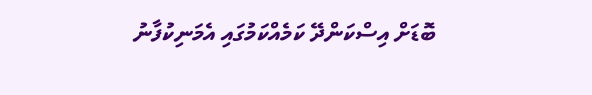ބޮޑަށް އިސްކަންދޭ ކަމެއްކަމުގައި އެމަނިކުފާނު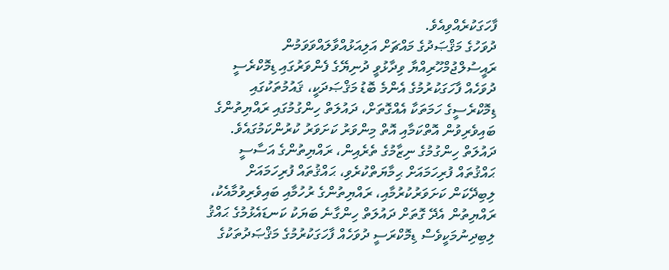ފާހަގަކުރެއްވިއެވެ.
ދުވަހުގެ މަޤްޞަދުގެ މައްޗަށް އަލިއަޅުއްވާލައްވަވަމުން ރައީސުލްޖުމްހޫރިއްޔާ ވިދާޅުވީ ދުނިޔޭގެ ފެންވަރުގައި ޑިމޮކްރެސީ ދުވަހެއް ފާހަގަކުރުމުގެ އެންމެ ބޮޑު މަޤްޞަދަކީ، ޤައުމުތަކުގައި ޑިމޮކްރެސީގެ ހަމަތަކާ އެއްގޮތަށް، ދައުލަތް ހިންގުމުގައި ރައްޔިތުންގެ ބައިވެރިވުން އޮތްކަމާއި އޮތް މިންވަރު ކަށަވަރު ކުރުންކަމުގައެވެ. ދައުލަތް ހިންގުމުގެ ނިޒާމުގެ ތެރެއިން، ރައްޔިތުންގެ އަސާސީ ޙައްޤުތައް ފުރިހަމައަށް ޙިމާޔަތްކުރެވި، ޙައްޤުތައް ފުރިހަމައަށް ލިބިދޭކަން ކަށަވަރުކުރުމާއި، ރައްޔިތުންގެ ރުހުމާއި ބައިވެރިވުމާއެކު، ރައްޔިތުން އެދޭ ގޮތަށް ދައުލަތް ހިންގާނެ ބަޔަކު ކަނޑައެޅުމުގެ ޙައްޤު ލިބިދިނުމަކީވެސް ޑިމޮކްރަސީ ދުވަހެއް ފާހަގަކުރުމުގެ މަޤްޞަދުތަކުގެ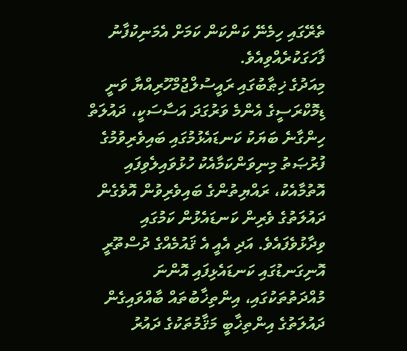ތެރޭގައި ހިމެނޭ ކަންކަން ކަމަށް އެމަނިކުފާނު ފާހަގަކުރެއްވިއެވެ.
މިއަދުގެ ޚިޠާބުގައި ރައީސުލްޖުމްހޫރިއްޔާ ވަނީ ޑިމޮކްރަސީގެ އެންމެ ވަރުގަދަ އަސާސަކީ، ދައުލަތް ހިންގާނެ ބަޔަކު ކަނޑައެޅުމުގައި ބައިވެރިވުމުގެ ފުރުޞަތު މިނިވަންކަމާއެކު ހުޅުވައިލެވިފައި އޮތުމާއެކު، ރައްޔިތުންގެ ބައިވެރިވުން އޮވެގެން ދައުލަތުގެ ވެރިން ކަނޑައެޅުން ކަމުގައި ވިދާޅުވެފައެވެ. އަދި އެއީ އެ ޤައުމެއްގެ ދުސްތޫރީ އޮނިގަނޑުގައި ކަނޑައެޅިފައި އޮންނަ މުއްދަތުތަކުގައި، އިންތިޚާބުތައް ބާއްވައިގެން ދައުލަތުގެ އިންތިޚާބީ މަޤާމުތަކުގެ ދައުރު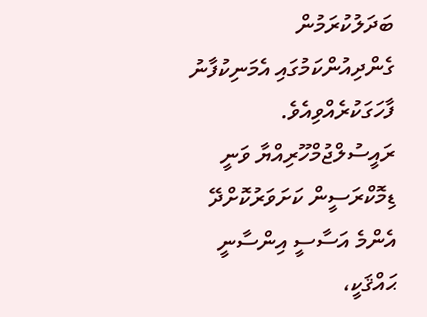ބަދަލުކުރަމުން ގެންދިއުންކަމުގައި އެމަނިކުފާނު ފާހަގަކުރެއްވިއެވެ.
ރައީސުލްޖުމްހޫރިއްޔާ ވަނީ ޑިމޮކްރަސީން ކަށަވަރުކޮށްދޭ އެންމެ އަސާސީ އިންސާނީ ޙައްޤަކީ،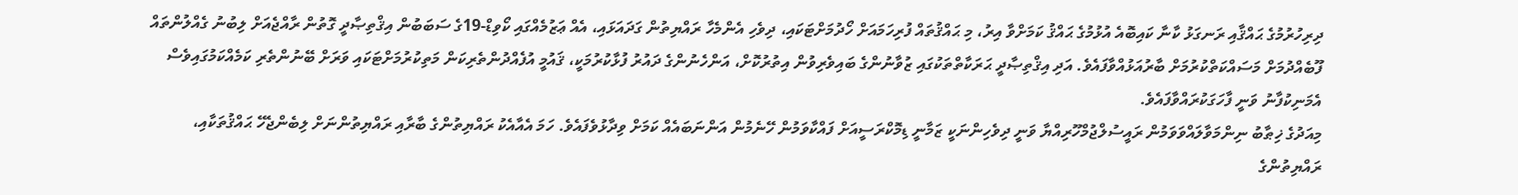ދިރިހުރުމުގެ ޙައްޤާއި ރަނގަޅު ކާނާ ކައިބޮއެ އުޅުމުގެ ޙައްޤު ކަމަށްވާ އިރު، މި ޙައްޤުތައް ފުރިހަމައަށް ހޯދުމަށްޓަކައި، ދިވެހި އެންމެހާ ރައްޔިތުން ގަދައަޅައި، އެއް ޢަޒުމެއްގައި ކޯވިޑް-19ގެ ސަބަބުން އިޤްތިޞާދީ ގޮތުން ރާއްޖެއަށް ލިބުނު ގެއްލުންތައް ފޫބެއްދުމަށް މަސައްކަތްކުރުމަށް ބާރުއަޅުއްވާފައެވެ. އަދި އިޤްތިޞާދީ ޙަރަކާތްތަކުގައި ޒުވާނުންގެ ބައިވެރިވުން އިތުރުކޮށް، އަންހެނުންގެ ދައުރު ފުޅާކުރުމަކީ، ޤައުމީ އުފެއްދުންތެރިކަން މަތިކުރުމަށްޓަކައި ވަރަށް ބޭނުންތެރި ކަމެއްކަމުގައިވެސް އެމަނިކުފާނު ވަނީ ފާހަގަކުރައްވާފައެވެ.
މިއަދުގެ ޚިޠާބު ނިންމަވާލައްވަވަމުން ރައީސުލްޖުމްހޫރިއްޔާ ވަނީ ދިވެހިންނަކީ ޒަމާނީ ޑިމޮކްރަސީއަށް ފައްކާވަމުން ހޭނެމުން އަންނަބައެއް ކަމަށް ވިދާޅުވެފައެވެ. ހަމަ އެއާއެކު ރައްޔިތުންގެ ބާރާއި ރައްޔިތުންނަށް ލިބެންޖެހޭ ޙައްޤުތަކާއި، ރައްޔިތުންގެ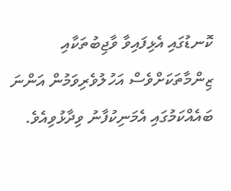ކޮނޑުގައި އެޅިފައިވާ ވާޖިބުތަކާއި ޒިންމާތަކަށްވެސް އަހުލުވެރިވަމުން އަންނަ ބައެއްކަމުގައި އެމަނިކުފާނު ވިދާޅުވިއެވެ.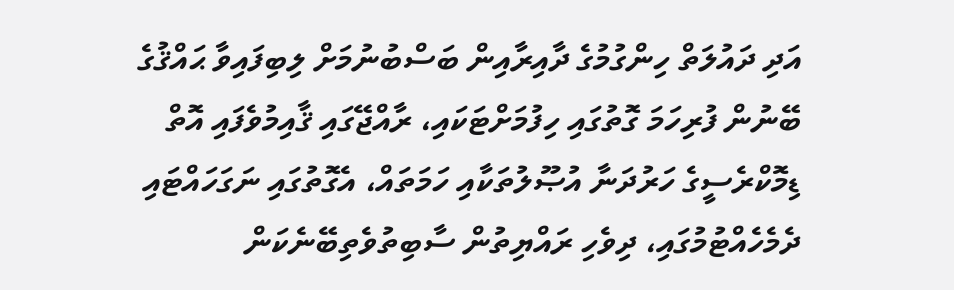އަދި ދައުލަތް ހިންގުމުގެ ދާއިރާއިން ބަސްބުނުމަށް ލިބިފައިވާ ޙައްޤުގެ ބޭނުން ފުރިހަމަ ގޮތުގައި ހިފުމަށްޓަކައި، ރާއްޖޭގައި ޤާއިމުވެފައި އޮތް ޑިމޮކްރެސީގެ ހަރުދަނާ އުޞޫލުތަކާއި ހަމަތައް، އެގޮތުގައި ނަގަހައްޓައި ދެމެހެއްޓުމުގައި، ދިވެހި ރައްޔިތުން ސާބިތުވެތިބޭނެކަން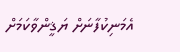އެމަނިކުފާނަށް ޔަޤީންވާކަމަށް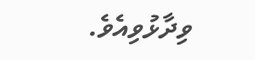ވިދާޅުވިއެވެ.